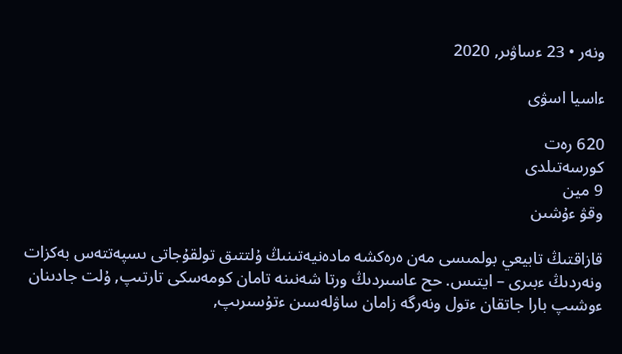ونەر • 23 ءساۋىر, 2020

ءاسيا اسۋى

620 رەت
كورسەتىلدى
9 مين
وقۋ ءۇشىن

قازاقتىڭ تابيعي بولمىسى مەن ەرەكشە مادەنيەتىنىڭ ۇلتتىق تولقۇجاتى ىسپەتتەس بەكزات ونەردىڭ ءبىرى – ايتىس. حح عاسىردىڭ ورتا شەنىنە تامان كومەسكى تارتىپ, ۇلت جادىنان ءوشىپ بارا جاتقان ءتول ونەرگە زامان ساۋلەسىن ءتۇسىرىپ,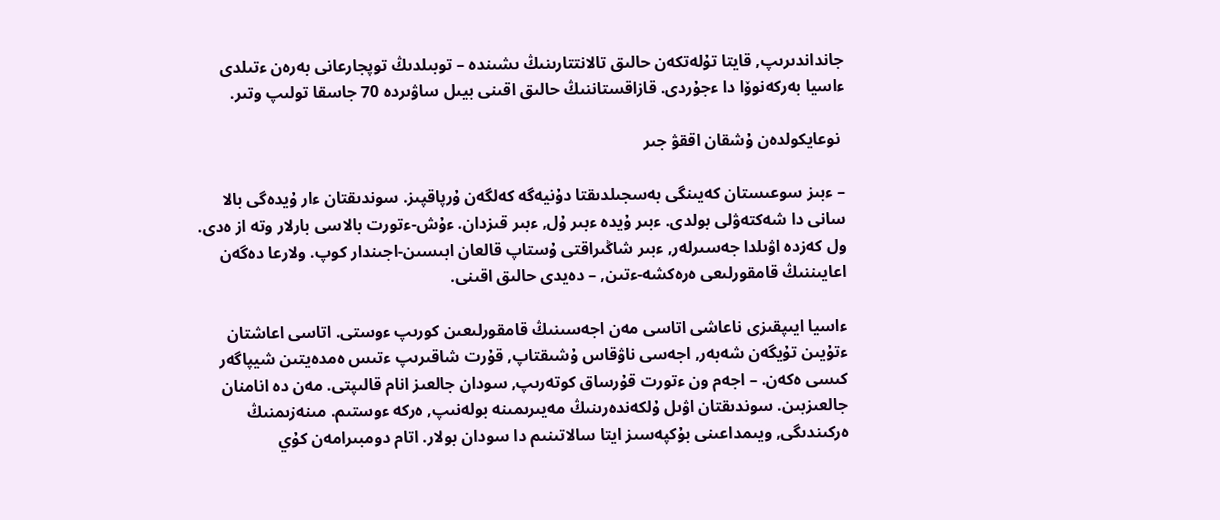جانداندىرىپ, قايتا تۇلەتكەن حالىق تالانتتارىنىڭ ىشىندە – توبىلدىڭ توپجارعانى بەرەن ءتىلدى ءاسيا بەركەنوۆا دا ءجۇردى. قازاقستاننىڭ حالىق اقىنى بيىل ساۋىردە 70 جاسقا تولىپ وتىر.

 نوعايكولدەن ۇشقان اققۋ جىر

– ءبىز سوعىستان كەيىنگى بەسجىلدىقتا دۇنيەگە كەلگەن ۇرپاقپىز. سوندىقتان ءار ۇيدەگى بالا سانى دا شەكتەۋلى بولدى. ءبىر ۇيدە ءبىر ۇل, ءبىر قىزدان. ءۇش-ءتورت بالاسى بارلار وتە از ەدى. ول كەزدە اۋىلدا جەسىرلەر, ءبىر شاڭىراقتى ۇستاپ قالعان ابىسىن-اجىندار كوپ. ولارعا دەگەن اعايىننىڭ قامقورلىعى ەرەكشە-ءتىن, – دەيدى حالىق اقىنى.

ءاسيا ايىپقىزى ناعاشى اتاسى مەن اجەسىنىڭ قامقورلىعىن كورىپ ءوستى. اتاسى اعاشتان ءتۇيىن تۇيگەن شەبەر, اجەسى ناۋقاس ۇشىقتاپ, قۇرت شاقىرىپ ءتىس ەمدەيتىن شيپاگەر كىسى ەكەن. – اجەم ون ءتورت قۇرساق كوتەرىپ, سودان جالعىز انام قالىپتى. مەن دە انامنان جالعىزبىن. سوندىقتان اۋىل ۇلكەندەرىنىڭ مەيىرىمىنە بولەنىپ, ەركە ءوستىم. مىنەزىمنىڭ ەركىندىگى, ويىمداعىنى بۇكپەسىز ايتا سالاتىنىم دا سودان بولار. اتام دومبىرامەن كۇي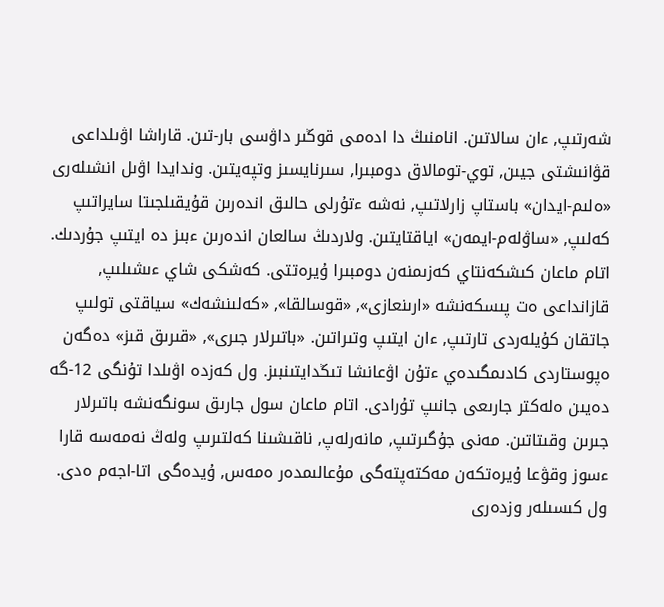شەرتىپ, ءان سالاتىن. انامنىڭ دا ادەمى قوڭىر داۋسى بار-تىن. قاراشا اۋىلداعى قۋانىشتى جيىن, توي-تومالاق دومبىرا, سىرنايسىز وتپەيتىن. وندايدا اۋىل انشىلەرى «ەلىم-ايدان» باستاپ زارلاتىپ, نەشە ءتۇرلى حالىق اندەرىن قۇيقىلجىتا سايراتىپ كەلىپ, «ساۋلەم-ايمەن» اياقتايتىن. ولاردىڭ سالعان اندەرىن ءبىز دە ايتىپ جۇردىك. اتام ماعان كىشكەنتاي كەزىمنەن دومبىرا ۇيرەتتى. كەشكى شاي ءىشىلىپ, قازانداعى ەت پىسكەنشە «ارىنعازى», «قوسالقا», «كەلىنشەك» سياقتى تولىپ جاتقان كۇيلەردى تارتىپ, ءان ايتىپ وتىراتىن. «باتىرلار جىرى», «قىرىق قىز» دەگەن ەپوستاردى كادىمگىدەي ءتۇن اۋعانشا تىڭدايتىنبىز. ول كەزدە اۋىلدا تۇنگى 12-گە دەيىن ەلەكتر جارىعى جانىپ تۇرادى. اتام ماعان سول جارىق سونگەنشە باتىرلار جىرىن وقىتاتىن. مەنى جۇگىرتىپ, مانەرلەپ, ناقىشىنا كەلتىرىپ ولەڭ نەمەسە قارا ءسوز وقۋعا ۇيرەتكەن مەكتەپتەگى مۇعالىمدەر ەمەس, ۇيدەگى اتا-اجەم ەدى. ول كىسىلەر وزدەرى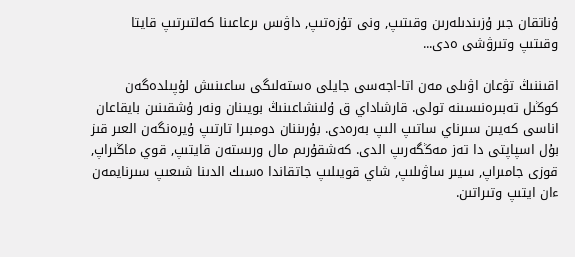ۇناتقان جىر ۇزىندىلەرىن وقىتىپ, ونى تۇزەتىپ, داۋىس ىرعاعىنا كەلتىرتىپ قايتا وقىتىپ وتىرۋشى ەدى...

اقىننىڭ تۋعان اۋىلى مەن اتا-اجەسى جايلى ەستەلىگى ساعىنىش لۇپىلدەگەن كوڭىل تەبىرەنىسىنە تولى. قارشاداي ق ۇلىنشاعىنىڭ بويىنان ونەر ۇشقىنىن بايقاعان اناسى كەيىن سىرناي ساتىپ الىپ بەرەدى. بۇرىننان دومبىرا تارتىپ ۇيرەنگەن العىر قىز بۇل اسپاپتى دا تەز مەڭگەرىپ الدى. كەشقۇرىم مال ورىستەن قايتىپ, قوي ماڭىراپ, قوزى جامىراپ, سيىر ساۋىلىپ, شاي قويىلىپ جاتقاندا ەسىك الدىنا شىعىپ سىرنايمەن ءان ايتىپ وتىراتىن.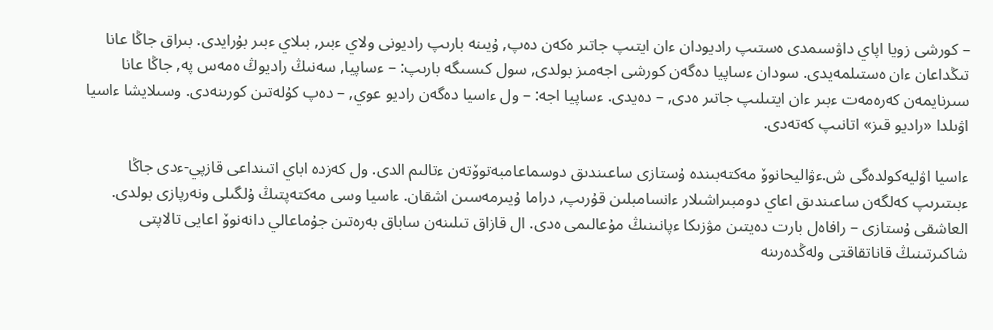– كورشى زويا اپاي داۋسىمدى ەستىپ راديودان ءان ايتىپ جاتىر ەكەن دەپ, ۇيىنە بارىپ راديونى ولاي ءبىر, بىلاي ءبىر بۇرايدى. بىراق جاڭا عانا تىڭداعان ءان ەستىلمەيدى. سودان ءساپيا دەگەن كورشى اجەمىز بولدى, سول كىسىگە بارىپ: – ءساپيا, سەنىڭ راديوڭ ەمەس پە, جاڭا عانا سىرنايمەن كەرەمەت ءبىر ءان ايتىلىپ جاتىر ەدى, – دەيدى. ءساپيا اجە: – ول ءاسيا دەگەن راديو عوي, – دەپ كۇلەتىن كورىنەدى. وسىلايشا ءاسيا اۋىلدا «راديو قىز» اتانىپ كەتەدى.

ءاسيا اۋليەكولدەگى ش.ءۋاليحانوۆ مەكتەبىندە ۇستازى ساعىندىق دوسماعامبەتوۆتەن ءتالىم الدى. ول كەزدە اباي اتىنداعى قازپي-ءدى جاڭا ءبىتىرىپ كەلگەن ساعىندىق اعاي دومبىراشىلار ءانسامبلىن قۇرىپ, دراما ۇيىرمەسىن اشقان. ءاسيا وسى مەكتەپتىڭ ۇلگىلى ونەرپازى بولدى. العاشقى ۇستازى – رافاەل بارت دەيتىن مۋزىكا ءپانىنىڭ مۇعالىمى ەدى. ال قازاق تىلىنەن ساباق بەرەتىن جۇماعالي دانەنوۆ اعايى تالاپتى شاكىرتىنىڭ قاناتقاقتى ولەڭدەرىنە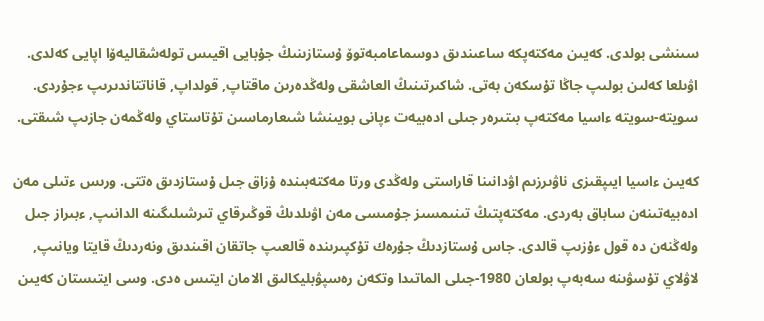سىنشى بولدى. كەيىن مەكتەپكە ساعىندىق دوسماعامبەتوۆ ۇستازىنىڭ جۇبايى اقيىس تولەشقاليەۆا اپايى كەلدى. اۋىلعا كەلىن بولىپ جاڭا تۇسكەن بەتى. شاكىرتىنىڭ العاشقى ولەڭدەرىن ماقتاپ, قولداپ, قاناتتاندىرىپ ءجۇردى. سويتە-سويتە ءاسيا مەكتەپ بىتىرەر جىلى ادەبيەت ءپانى بويىنشا شىعارماسىن تۇتاستاي ولەڭمەن جازىپ شىقتى.

كەيىن ءاسيا ايىپقىزى ناۋىرزىم اۋدانىنا قاراستى ولەڭدى ورتا مەكتەبىندە ۇزاق جىل ۇستازدىق ەتتى. ورىس ءتىلى مەن ادەبيەتىنەن ساباق بەردى. مەكتەپتىڭ تىنىمسىز جۇمىسى مەن اۋىلدىڭ قوڭىرقاي تىرشىلىگىنە الدانىپ, ءبىراز جىل ولەڭنەن دە قول ءۇزىپ قالدى. جاس ۇستازدىڭ جۇرەك تۇكپىرىندە قالعىپ جاتقان اقىندىق ونەردىڭ قايتا ويانىپ, لاۋلاي تۇسۋىنە سەبەپ بولعان 1980-جىلى الماتىدا وتكەن رەسپۋبليكالىق الامان ايتىس ەدى. وسى ايتىستان كەيىن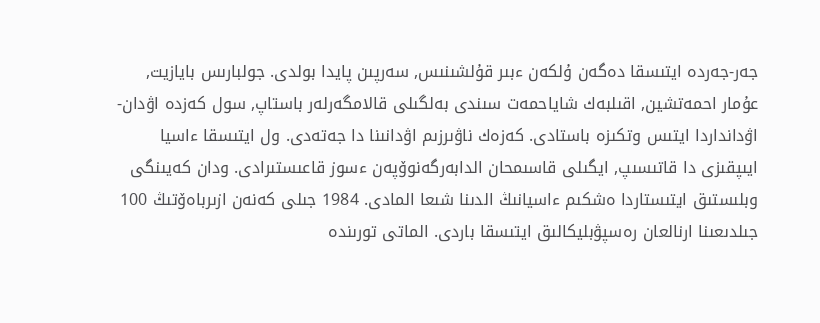جەر-جەردە ايتىسقا دەگەن ۇلكەن ءبىر قۇلشىنىس, سەرپىن پايدا بولدى. جولبارىس بايازيت, عۇمار احمەتشين, اقىلبەك شاياحمەت سىندى بەلگىلى قالامگەرلەر باستاپ, سول كەزدە اۋدان-اۋدانداردا ايتىس وتكىزە باستادى. كەزەك ناۋىرزىم اۋدانىنا دا جەتەدى. ول ايتىسقا ءاسيا ايىپقىزى دا قاتىسىپ, ايگىلى قاسىمحان الدابەرگەنوۆپەن ءسوز قاعىستىرادى. ودان كەيىنگى وبلىستىق ايتىستاردا ەشكىم ءاسيانىڭ الدىنا شىعا المادى. 1984 جىلى كەنەن ازىرباەۆتىڭ 100 جىلدىعىنا ارنالعان رەسپۋبليكالىق ايتىسقا باردى. الماتى تورىندە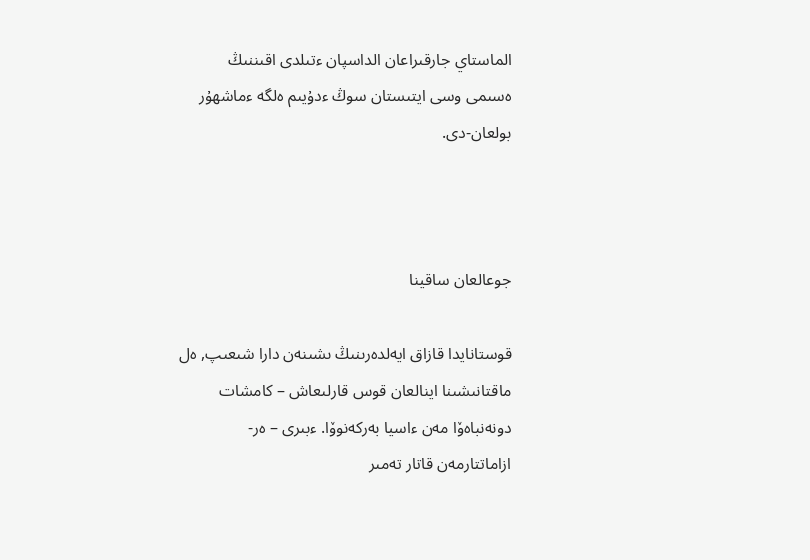الماستاي جارقىراعان الداسپان ءتىلدى اقىننىڭ ەسىمى وسى ايتىستان سوڭ ءدۇيىم ەلگە ءماشھۇر بولعان-دى.



جوعالعان ساقينا

قوستانايدا قازاق ايەلدەرىنىڭ ىشىنەن دارا شىعىپ, ەل ماقتانىشىنا اينالعان قوس قارلىعاش – كامشات دونەنباەۆا مەن ءاسيا بەركەنوۆا. ءبىرى – ەر-ازاماتتارمەن قاتار تەمىر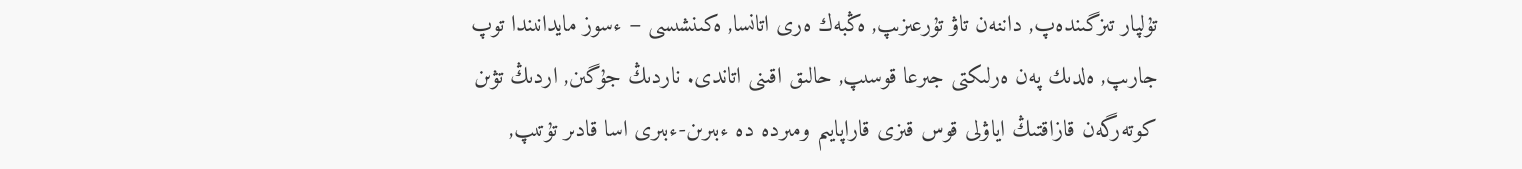تۇلپار تىزگىندەپ, داننەن تاۋ تۇرعىزىپ, ەڭبەك ەرى اتانسا, ەكىنشىسى – ءسوز مايدانىندا توپ جارىپ, ەلدىك پەن ەرلىكتى جىرعا قوسىپ, حالىق اقىنى اتاندى. ناردىڭ جۇگىن, اردىڭ تۋىن كوتەرگەن قازاقتىڭ اياۋلى قوس قىزى قاراپايىم ومىردە دە ءبىرىن-ءبىرى اسا قادىر تۇتىپ,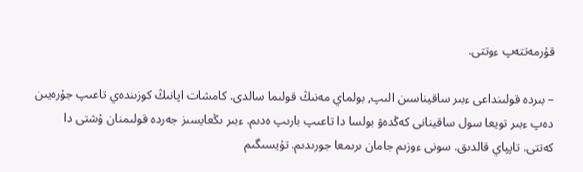قۇرمەتتەپ ءوتتى.

– بىردە قولىنداعى ءبىر ساقيناسىن الىپ, بولماي مەنىڭ قولىما سالدى. كامشات اپانىڭ كوزىندەي تاعىپ جۇرەيىن دەپ ءبىر تويعا سول ساقينانى كەڭدەۋ بولسا دا تاعىپ بارىپ ەدىم. ءبىر ىڭعايسىز جەردە قولىمنان ۇشتى دا كەتتى. تاپپاي قالدىق. سونى ءوزىم جامان ىرىمعا جورىدىم. تۇيسىگىم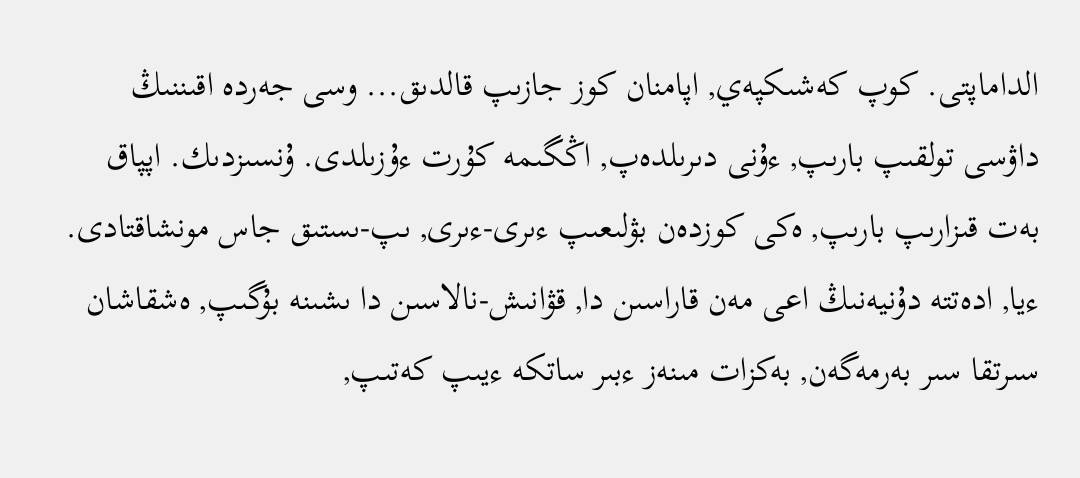الداماپتى. كوپ كەشىكپەي, اپامنان كوز جازىپ قالدىق... وسى جەردە اقىننىڭ داۋسى تولقىپ بارىپ, ءۇنى دىرىلدەپ, اڭگىمە كۇرت ءۇزىلدى. ۇنسىزدىك. اپپاق بەت قىزارىپ بارىپ, ەكى كوزدەن بۋلىعىپ ءىرى-ءىرى, ىپ-ىستىق جاس مونشاقتادى. ءيا, ادەتتە دۇنيەنىڭ اعى مەن قاراسىن دا, قۋانىش-نالاسىن دا ىشىنە بۇگىپ, ەشقاشان سىرتقا سىر بەرمەگەن, بەكزات مىنەز ءبىر ساتكە ءيىپ كەتىپ,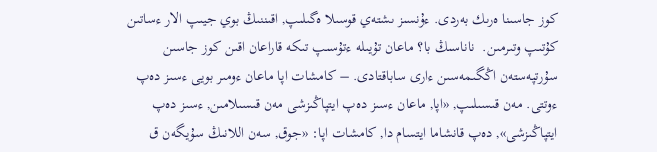كوز جاسىنا ەرىك بەردى. ءۇنسىز ىشتەي قوسىلا ەگىلىپ, اقىننىڭ بوي جيىپ الار ءساتىن كۇتىپ وتىرمىن.  ناناسىڭ با؟ ماعان تۇيىلە ءتۇسىپ تىكە قاراعان اقىن كوز جاسىن سۇرتپەستەن اڭگىمەسىن ءارى ساباقتادى. – كامشات اپا ماعان ءومىر بويى ءسىز دەپ ءوتتى. مەن قىسىلىپ, «اپا, ماعان ءسىز دەپ ايتپاڭىزشى مەن قىسىلامىن, ءسىز دەپ ايتپاڭىزشى», دەپ قانشاما ايتسام دا, كامشات اپا: «جوق, سەن اللانىڭ سۇيگەن ق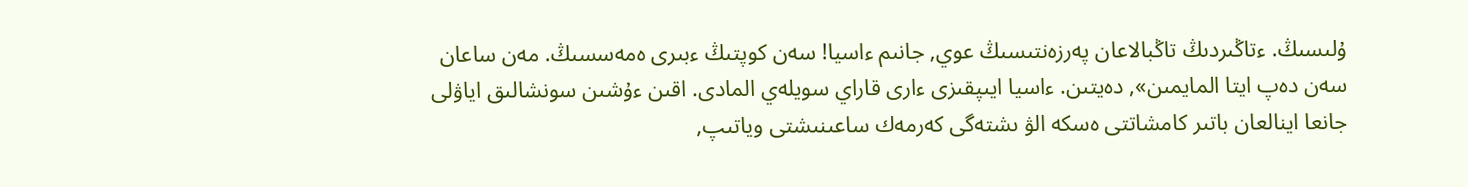ۇلىسىڭ. ءتاڭىردىڭ تاڭبالاعان پەرزەنتىسىڭ عوي, جانىم ءاسيا! سەن كوپتىڭ ءبىرى ەمەسسىڭ. مەن ساعان سەن دەپ ايتا المايمىن», دەيتىن. ءاسيا ايىپقىزى ءارى قاراي سويلەي المادى. اقىن ءۇشىن سونشالىق اياۋلى جانعا اينالعان باتىر كامشاتتى ەسكە الۋ ىشتەگى كەرمەك ساعىنىشتى وياتىپ,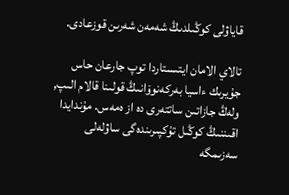قاياۋلى كوڭىلدىڭ شەمەن شەرىن قوزعادى.

تالاي الامان ايتىستاردا توپ جارعان حاس جۇيرىك ءاسيا بەركەنوۆانىڭ قولىنا قالام الىپ, ولەڭ جازاتىن ساتتەرى دە از ەمەس. مۇندايدا اقىننىڭ كوڭىل تۇكپىرىندەگى ساۋلەلى سەزىمگە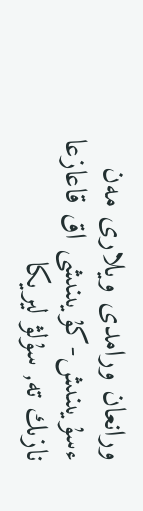ورانعان ورامدى ويلارى مەن ءسۇيىنىش-كۇيىنىشى اق قاعازعا نازىك تە, سۇلۋ ليريكا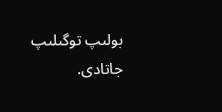بولىپ توگىلىپ جاتادى.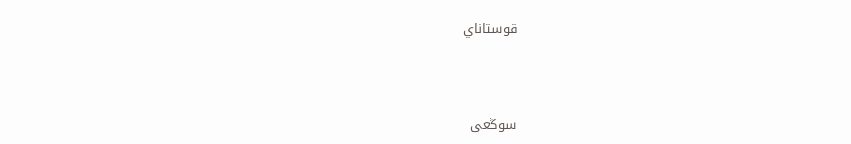قوستاناي



سوڭعى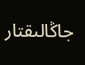جاڭالىقتار